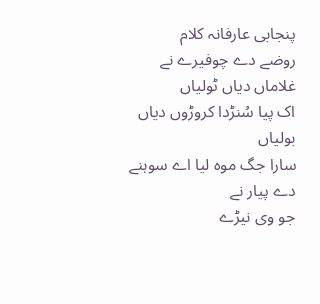پنجابی عارفانہ کلام
روضے دے چوفیرے نے غلاماں دیاں ٹولیاں
اک پیا سُنڑدا کروڑوں دیاں بولیاں
سارا جگ موہ لیا اے سوہنے دے پیار نے
جو وی نیڑے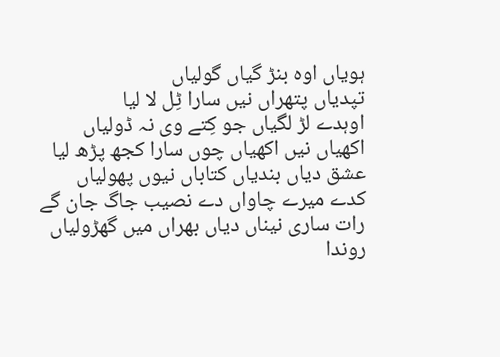ہویاں اوہ بنڑ گیاں گولیاں
تپدیاں پتھراں نیں سارا ٹِل لا لیا
اوہدے لڑ لگیاں جو کِتے وی نہ ڈولیاں
اکھیاں نیں اکھیاں چوں سارا کجھ پڑھ لیا
عشق دیاں بندیاں کتاباں نیوں پھولیاں
کدے میرے چاواں دے نصیب جاگ جان گے
رات ساری نیناں دیاں بھراں میں گھڑولیاں
روندا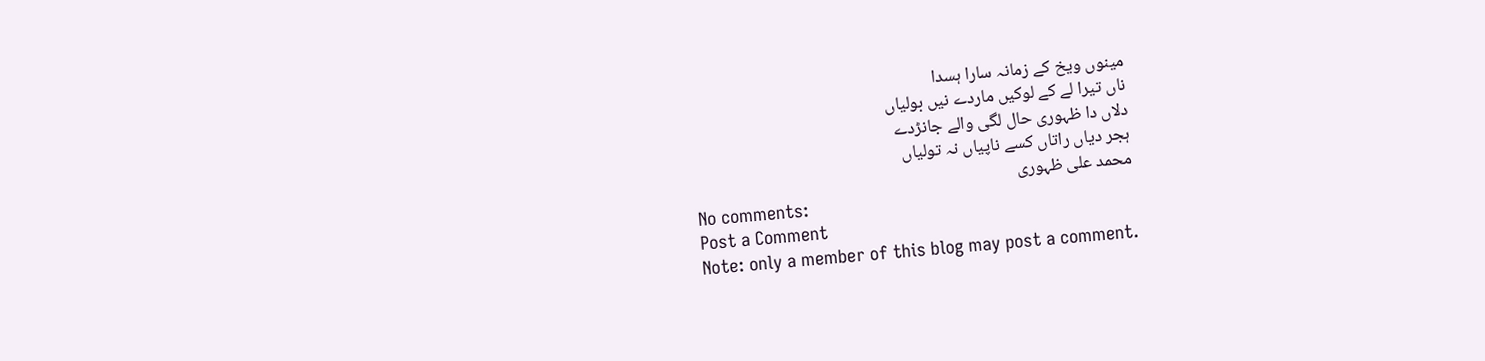مینوں ویخ کے زمانہ سارا ہسدا
ناں تیرا لے کے لوکیں ماردے نیں بولیاں
دلاں دا ظہوری حال لگی والے جانڑدے
ہجر دیاں راتاں کسے ناپیاں نہ تولیاں
محمد علی ظہوری
No comments:
Post a Comment
Note: only a member of this blog may post a comment.